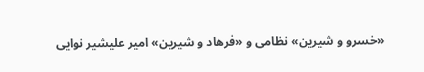«خسرو و شیرین» نظامی و «فرهاد و شیرین» امیر علیشیر نوایی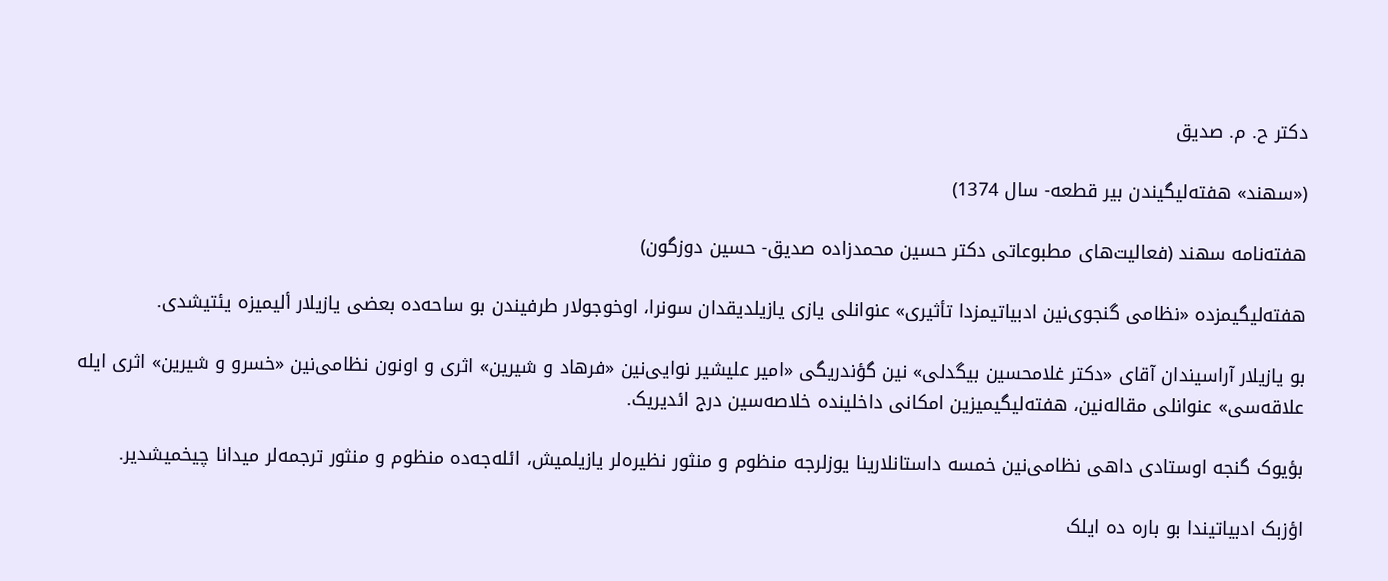دکتر ح. م. صدیق

(«سهند» هفته‌لیگیندن بیر قطعه- سال 1374)

هفته‌نامه سهند (فعالیت‌های مطبوعاتی دکتر حسین محمدزاده صدیق- حسین دوزگون)

هفته‌لیگیمزده «نظامی گنجوی‌نین ادبیاتیمزدا تأثیری» عنوانلی یازی یازیلدیقدان سونرا،‌ اوخوجولار طرفیندن بو ساحه‌ده بعضی یازیلار ألیمیزه یئتیشدی.

بو یازیلار آراسیندان آقای «دکتر غلامحسین بیگدلی» نین گؤندریگی «امیر علیشیر نوایی‌نین «فرهاد و شیرین» اثری و اونون نظامی‌نین «خسرو و شیرین» اثری ایله علاقه‌سی» عنوانلی مقاله‌نین، هفته‌لیگیمیزین امکانی داخلینده خلاصه‌سین درج ائدیریک.

بؤیوک گنجه اوستادی داهی نظامی‌نین خمسه داستانلارینا یوزلرجه منظوم و منثور نظیره‌لر یازیلمیش، ائله‌جه‌ده منظوم و منثور ترجمه‌لر میدانا چیخمیشدیر.

اؤزبک ادبیاتیندا بو باره ده ایلک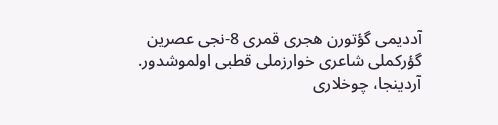آددیمی گؤتورن هجری قمری 8-نجی عصرین گؤرکملی شاعری خوارزملی قطبی اولموشدور. آردینجا، چوخلاری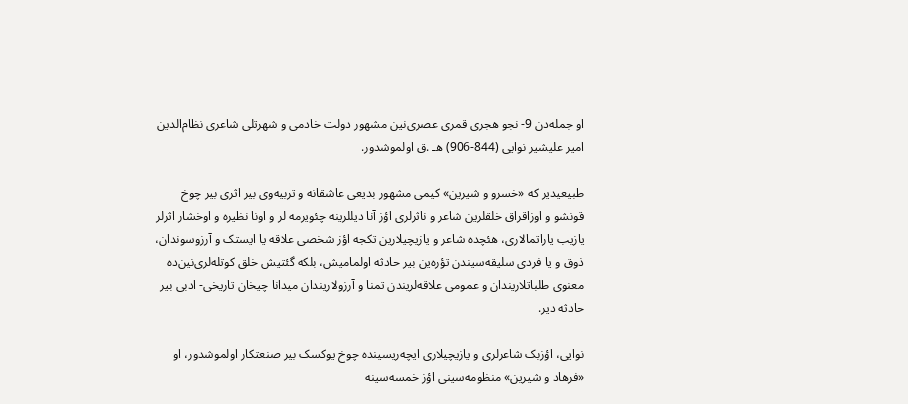او جمله‌دن 9- نجو هجری قمری عصری‌نین مشهور دولت خادمی و شهرتلی شاعری نظام‌الدین امیر علیشیر نوایی (844-906) هـ .ق اولموشدور.

طبیعیدیر که «خسرو و شیرین» کیمی مشهور بدیعی عاشقانه و تربیه‌وی بیر اثری بیر چوخ قونشو و اوزاقراق خلقلرین شاعر و ناثرلری اؤز آنا دیللرینه چئویرمه ‌لر و اونا نظیره و اوخشار اثرلر یازیب یاراتمالاری، هئچده شاعر و یازیچیلارین تکجه اؤز شخصی علاقه یا ایستک و آرزوسوندان،‌ ذوق و یا فردی سلیقه‌سیندن تؤره‌ین بیر حادثه اولمامیش، بلکه گئتیش خلق کوتله‌لری‌نین‌ده معنوی طلباتلاریندان و عمومی علاقه‌لریندن تمنا و آرزولاریندان میدانا چیخان تاریخی- ادبی بیر حادثه دیر.

نوایی، اؤزبک شاعرلری و یازیچیلاری ایچه‌ریسینده چوخ یوکسک بیر صنعتکار اولموشدور،‌ او «فرهاد و شیرین» منظومه‌سینی اؤز خمسه‌سینه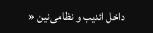داخل ائدیب و نظامی‌نین «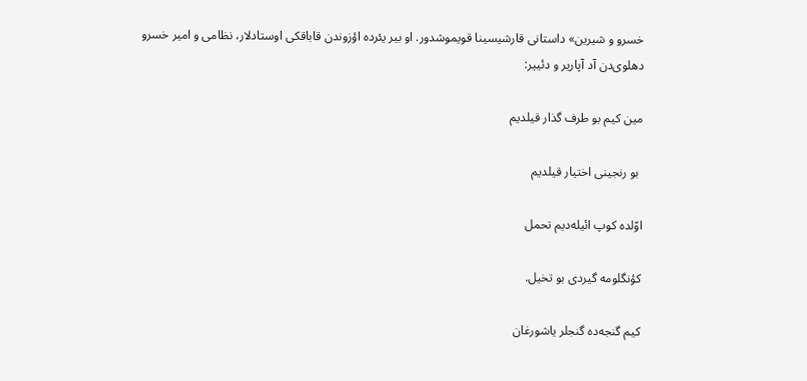خسرو و شیرین» داستانی قارشیسینا قویموشدور. او بیر یئرده اؤزوندن قاباقکی اوستادلار، نظامی و امیر خسرو دهلوی‌دن آد آپاریر و دئییر:

مین کیم بو طرف گذار قیلدیم

 بو رنجینی اختیار قیلدیم

اوّلده کوپ ائیله‌دیم تحمل

کؤنگلومه گیردی بو تخیل.

کیم گنجه‌ده گنجلر یاشورغان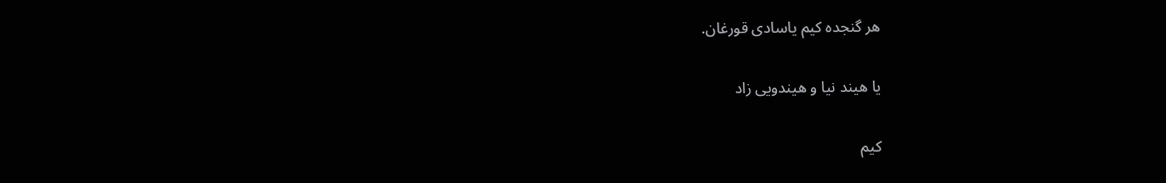هر گنجده کیم یاسادی قورغان.

یا هیند نیا و هیندویی زاد

کیم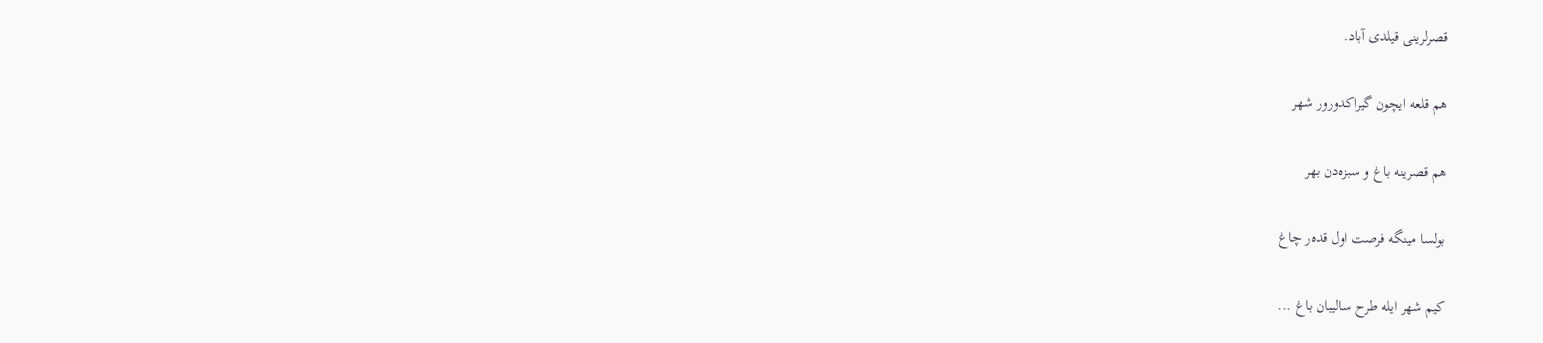قصرلرینی قیلدی آباد.

هم قلعه ایچون گیراکدورور شهر

هم قصرینه باغ و سبزه‌دن بهر

بولسا مینگه فرصت اول قده‌ر چاغ

کیم شهر ایله طرح سالیبان باغ ...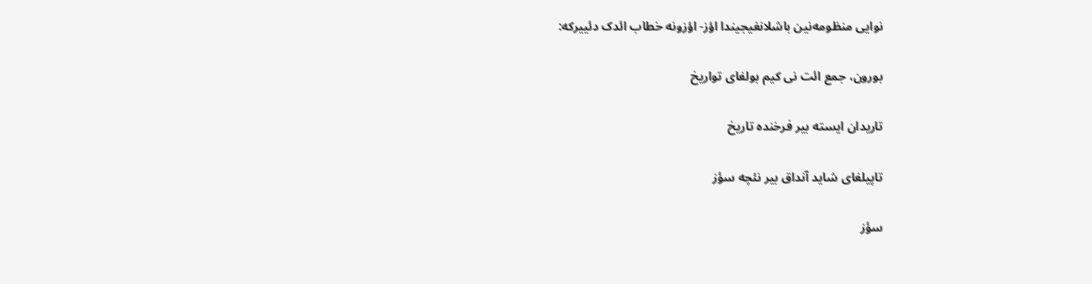نوایی منظومه‌نین باشلانغیجیندا اؤز- اؤزونه خطاب ائدک دئییرکه:

بورون،‌ جمع ائت نی کیم بولغای تواریخ

تاریدان ایسته بیر فرخنده تاریخ

تاپیلغای شاید آنداق بیر نئچه سؤز

سؤز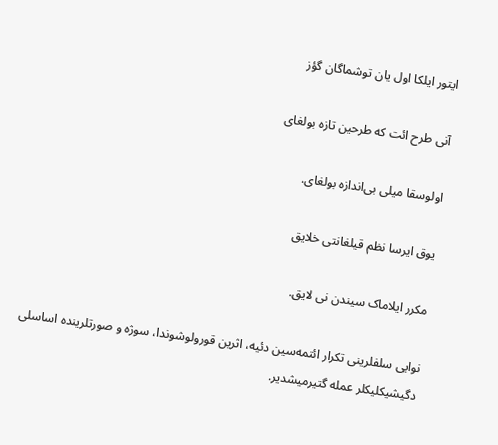ایتور ایلکا اول یان توشماگان گؤز

آنی طرح ائت که طرحین تازه بولغای

اولوسقا میلی بی‌اندازه بولغای.

یوق ایرسا نظم قیلغانتی خلایق

مکرر ایلاماک سیندن نی لایق.

نوایی سلفلرینی تکرار ائتمه‌سین دئیه، اثرین قورولوشوندا،‌ سوژه و صورتلرینده اساسلی دگیشیکلیکلر عمله گتیرمیشدیر.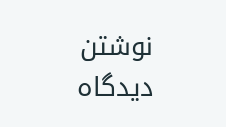نوشتن دیدگاه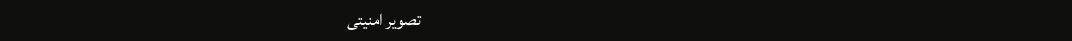تصویر امنیتی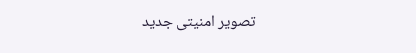تصویر امنیتی جدید